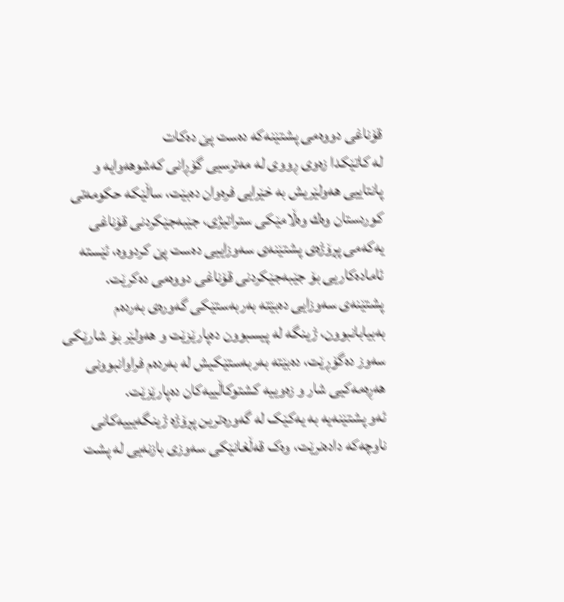قۆناغی دووەمی پشتێنەكە دەست پێ دەكات
لە كاتێكدا زەوی ڕووی لە مەترسیی گۆڕانی کەشوهەوایە و پانتاییی هەولێریش بە خێرایی فرەوان دەبێت، ساڵێكە حکومەتی کوردستان وەك وەڵامێکی ستراتیژی، جێبەجێكردنی قۆناغی یەكەمی پڕۆژەی پشتێنەی سەوزاییی دەست پێ كردووە، ئێستە ئامادەكاریی بۆ جێبەجێكردنی قۆناغی دووەمی دەكرێت.
پشتێنەی سەوزایی دەبێتە بەربەستێکی گەورەی بەردەم بەبیابانبوون، ژینگە لە پیسبوون دەپارێزێت و هەولێر بۆ شارێکی سەوز دەگۆڕێت، دەبێتە بەربەستێكیش لە بەردەم فراوانبوونی هەڕەمەکیی شار و زەوییە کشتوکاڵییەکان دەپارێزێت.
ئەو پشتێنەیە بە یەکێک لە گەورەترین پڕۆژە ژینگەیییەکانی ناوچەکە دادەنرێت، وەک قەڵغانێکی سەوزی بازنەیی لە پشت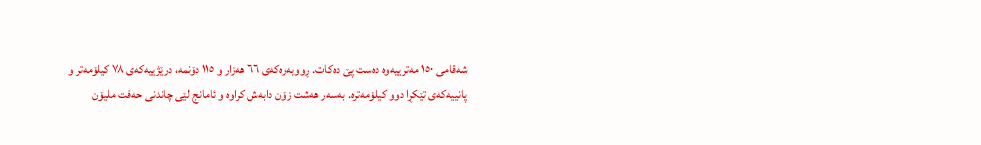شەقامی ١٥٠ مەترییەوە دەست پێ دەكات. ڕووبەرەكەی ٦٦ هەزار و ١١٥ دۆنمە، درێژییەکەی ٧٨ کیلۆمەتر و پانییەکەی تێکڕا دوو کیلۆمەترە. بەسەر هەشت زۆن دابەش کراوە و ئامانج لێی چاندنی حەفت ملیۆن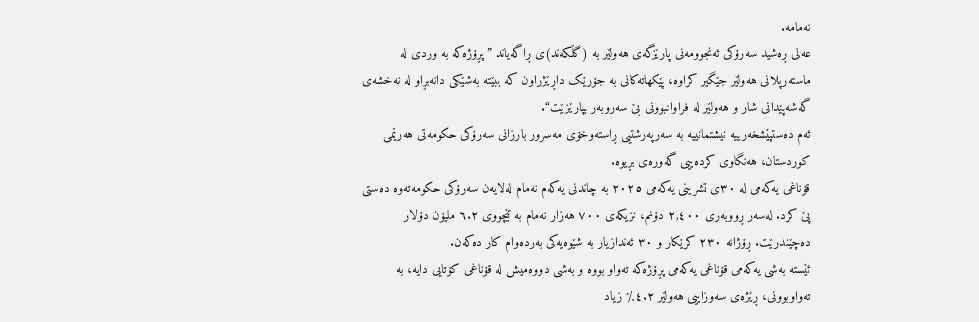نەمامە.
عەلی ڕەشید سەرۆکی ئەنجوومەنی پارێزگەی هەولێر بە (گڵکەند)ی ڕاگەیاند ”پڕۆژەكە بە وردی لە ماستەرپلانی هەولێر جێگیر کراوە، پێکهاتەکانی بە جۆرێک داڕێژراون کە ببێتە بەشێکی دانەبڕاو لە نەخشەی گەشەپێدانی شار و هەولێر لە فراوانبوونی بێ سەروبەر بپارێزێت“.
ئەم دەستپێشخەرییە نیشتمانییە بە سەرپەرشتیی ڕاستەوخۆی مەسرور بارزانی سەرۆکی حکومەتی هەرێمی کوردستان، هەنگاوی کردەییی گەورەی بڕیوە.
قۆناغی یەکەمی لە ٣٠ی تشرینی یەکەمی ٢٠٢٥ بە چاندنی یەکەم نەمام لەلایەن سەرۆکی حکومەتەوە دەستی پێ کرد. لەسەر ڕووبەری ٢,٤٠٠ دۆنم، نزیکەی ٧٠٠ هەزار نەمام بە تێچووی ٦.٢ ملیۆن دۆلار دەچێندرێت. ڕۆژانە ٢٣٠ کرێکار و ٣٠ ئەندازیار بە شێوەیەکی بەردەوام کار دەکەن.
ئێستە بەشی یەكەمی قۆناغی یەکەمی پڕۆژەكە تەواو بووە و بەشی دووەمیش لە قۆناغی کۆتایی دایە، بە تەواوبوونی، ڕێژەی سەوزاییی هەولێر ٤.٢٪ زیاد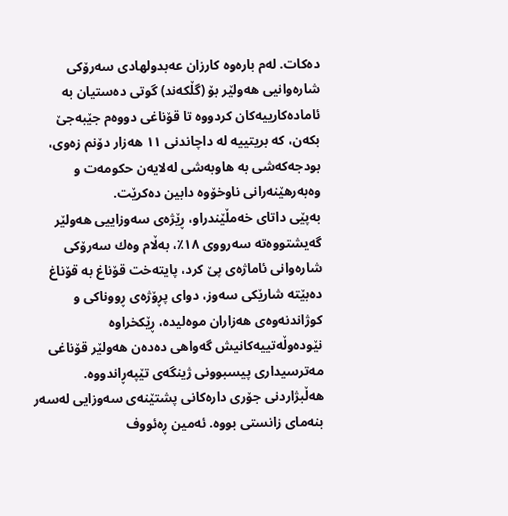دەکات. لەم بارەوە کارزان عەبدولهادی سەرۆکی شارەوانیی هەولێر بۆ (گڵكەند) گوتی دەستیان بە ئامادەکارییەكان كردووە تا قۆناغی دووەم جێبەجێ بكەن، كە بریتییە لە داچاندنی ١١ هەزار دۆنم زەوی، بودجەکەشی بە هاوبەشی لەلایەن حکومەت و وەبەرهێنەرانی ناوخۆوە دابین دەکرێت.
بەپێی داتای خەمڵێندراو، ڕێژەی سەوزاییی هەولێر گەیشتووەتە سەرووی ١٨٪، بەڵام وەك سەرۆکی شارەوانی ئاماژەی پێ كرد، پایتەخت قۆناغ بە قۆناغ دەبێتە شارێکی سەوز، دوای پڕۆژەی ڕووناکی و کوژاندنەوەی هەزاران موەلیدە، ڕێکخراوە نێودەوڵەتییەکانیش گەواهی دەدەن هەولێر قۆناغی مەترسیداری پیسبوونی ژینگەی تێپەڕاندووە.
هەڵبژاردنی جۆری دارەکانی پشتێنەی سەوزایی لەسەر بنەمای زانستی بووە. ئەمین ڕەئووف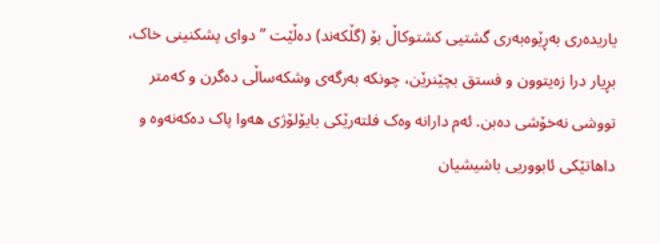یاریدەری بەڕێوەبەری گشتیی کشتوکاڵ بۆ (گڵكەند) دەڵێت ”دوای پشکنینی خاک، بڕیار درا زەیتوون و فستق بچێنرێن، چونکە بەرگەی وشکەساڵی دەگرن و کەمتر تووشی نەخۆشی دەبن. ئەم دارانە وەک فلتەرێکی بایۆلۆژی هەوا پاک دەکەنەوە و داهاتێکی ئابووریی باشیشیان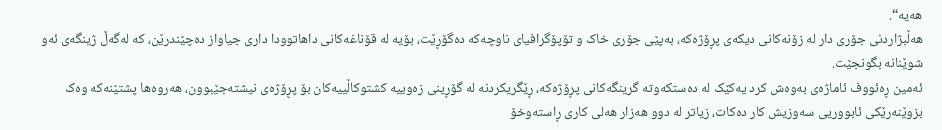هەیە“.
هەڵبژاردنی جۆری دار لە زۆنەکانی دیکەی پڕۆژەکە، بەپێی جۆری خاک و تۆپۆگرافیای ناوچەکە دەگۆڕێت، بۆیە لە قۆناغەكانی داهاتوودا داری جیاواز دەچێندرێن، کە لەگەڵ ژینگەی ئەو شوێنانە بگونجێت.
ئەمین ڕەئووف ئاماژەی بەوەش کرد یەکێک لە دەستکەوتە گرینگەکانی پڕۆژەكە، ڕێگریکردنە لە گۆڕینی زەوییە کشتوکاڵییەکان بۆ پڕۆژەی نیشتەجێبوون، هەروەها پشتێنەكە وەک بزوێنەرێکی ئابووریی سەوزیش کار دەکات، زیاتر لە دوو هەزار هەلی کاری ڕاستەوخۆ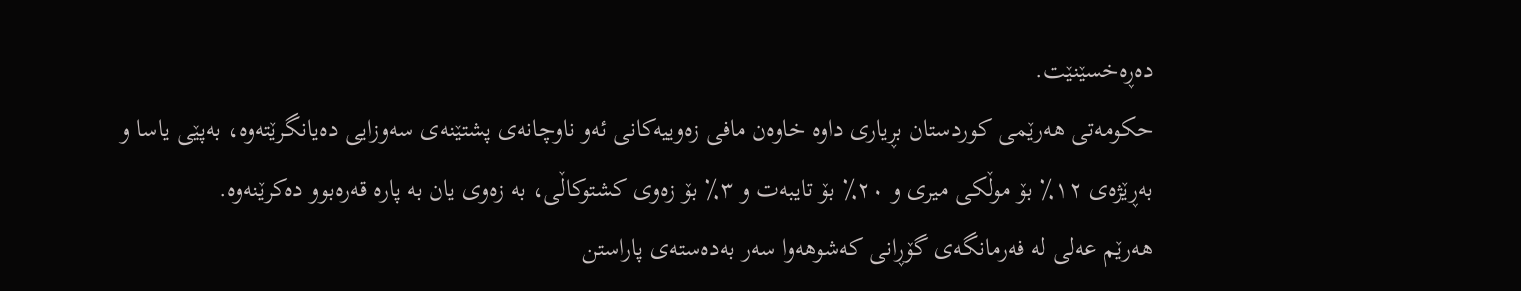دەڕەخسێنێت.
حکومەتی هەرێمی كوردستان بڕیاری داوە خاوەن مافی زەوییەكانی ئەو ناوچانەی پشتێنەی سەوزایی دەیانگرێتەوە، بەپێی یاسا و بەڕێژەی ١٢٪ بۆ موڵکی میری و ٢٠٪ بۆ تایبەت و ٣٪ بۆ زەوی کشتوکاڵی، بە زەوی یان بە پارە قەرەبوو دەكرێنەوە.
هەرێم عەلی لە فەرمانگەی گۆڕانی کەشوهەوا سەر بەدەستەی پاراستن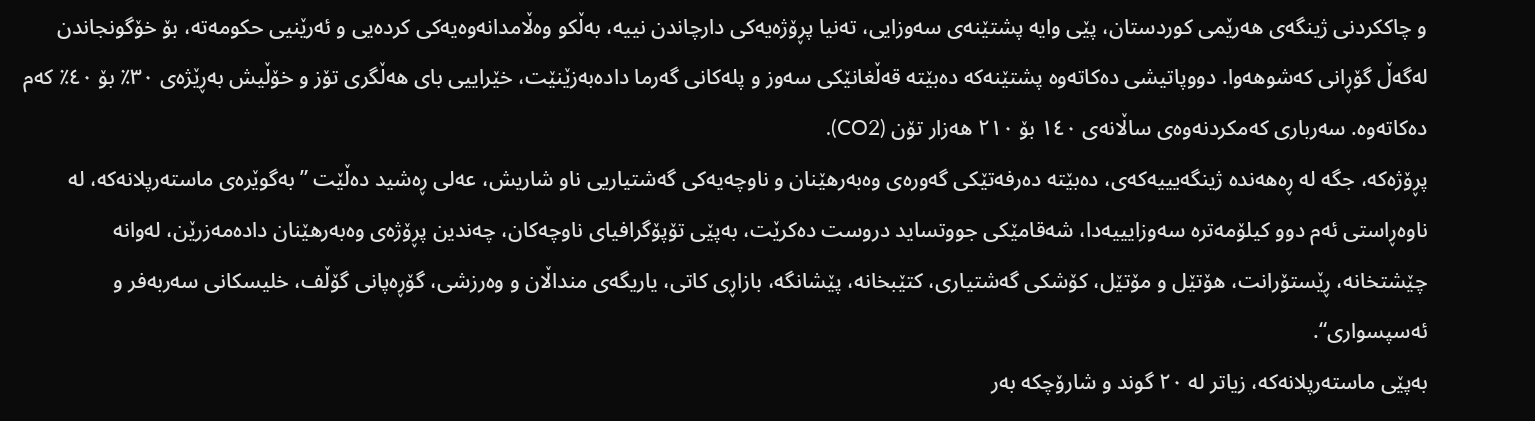و چاكکردنی ژینگەی هەرێمی کوردستان، پێی وایە پشتێنەی سەوزایی، تەنیا پڕۆژەیەکی دارچاندن نییە، بەڵکو وەڵامدانەوەیەکی کردەیی و ئەرێنیی حکومەتە، بۆ خۆگونجاندن لەگەڵ گۆڕانی کەشوهەوا. دووپاتیشی دەكاتەوە پشتێنەكە دەبێتە قەڵغانێكی سەوز و پلەکانی گەرما دادەبەزێنێت، خێراییی بای هەڵگری تۆز و خۆڵیش بەڕێژەی ٣٠٪ بۆ ٤٠٪ کەم دەکاتەوە. سەرباری كەمكردنەوەی ساڵانەی ١٤٠ بۆ ٢١٠ هەزار تۆن (CO2).
پڕۆژەكە، جگە لە ڕەهەندە ژینگەیییەكەی، دەبێتە دەرفەتێکی گەورەی وەبەرهێنان و ناوچەیەكی گەشتیاریی ناو شاریش، عەلی ڕەشید دەڵێت ”بەگوێرەی ماستەرپلانەکە، لە ناوەڕاستی ئەم دوو کیلۆمەترە سەوزایییەدا، شەقامێکی جووتساید دروست دەکرێت، بەپێی تۆپۆگرافیای ناوچەکان، چەندین پڕۆژەی وەبەرهێنان دادەمەزرێن، لەوانە چێشتخانە، ڕێستۆرانت، هۆتێل و مۆتێل، کۆشکی گەشتیاری، کتێبخانە، پێشانگە، بازاڕی کاتی، یاریگەی منداڵان و وەرزشی، گۆڕەپانی گۆڵف، خلیسکانی سەربەفر و ئەسپسواری“.
بەپێی ماستەرپلانەکە، زیاتر لە ٢٠ گوند و شارۆچکە بەر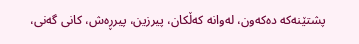پشتێنەكە دەكەون، لەوانە کەڵکان، پیرزین، پیرڕەش، کانی گەنی،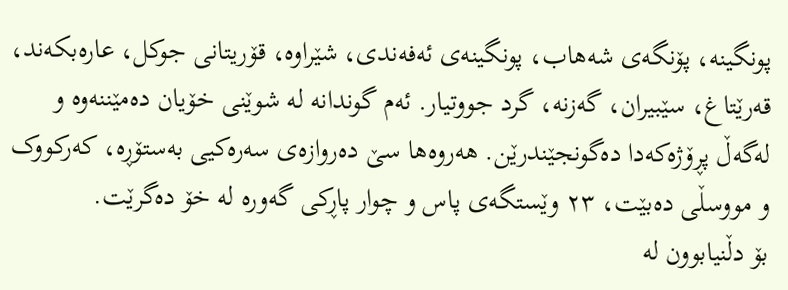پونگینە، پۆنگەی شەهاب، پونگینەی ئەفەندی، شێراوە، قۆریتانی جوکل، عارەبکەند، قەرێتاغ، سێبیران، گەزنە، گرد جووتیار. ئەم گوندانە لە شوێنی خۆیان دەمێننەوە و لەگەڵ پڕۆژەکەدا دەگونجێندرێن. هەروەها سێ دەروازەی سەرەکیی بەستۆڕە، کەرکووک و مووسڵی دەبێت، ٢٣ وێستگەی پاس و چوار پاڕکی گەورە لە خۆ دەگرێت.
بۆ دڵنیابوون لە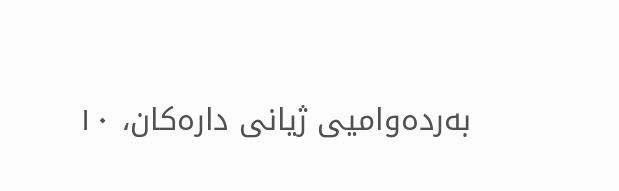بەردەوامیی ژیانی دارەکان، ١٠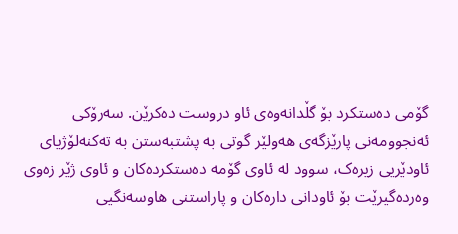گۆمی دەستکرد بۆ گڵدانەوەی ئاو دروست دەکرێن. سەرۆکی ئەنجوومەنی پارێزگەی هەولێر گوتی بە پشتبەستن بە تەکنەلۆژیای ئاودێریی زیرەک، سوود لە ئاوی گۆمە دەستکردەکان و ئاوی ژێر زەوی وەردەگیرێت بۆ ئاودانی دارەکان و پاراستنی هاوسەنگیی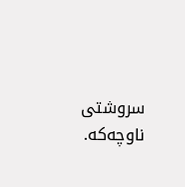سروشتی ناوچەکە.